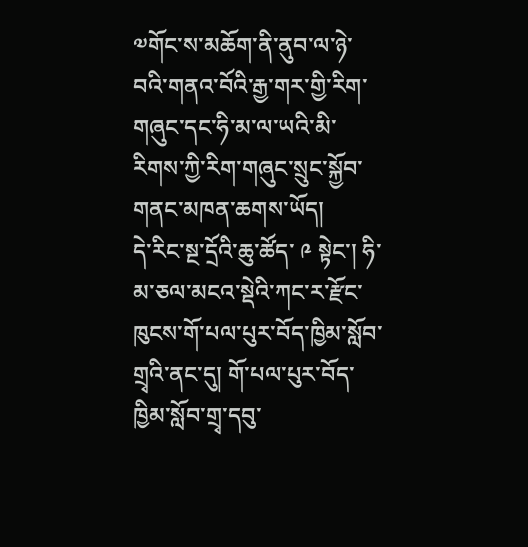༧གོང་ས་མཆོག་ནི་ནུབ་ལ་ཉེ་བའི་གནའ་བོའི་རྒྱ་གར་གྱི་རིག་གཞུང་དང་ཧི་མ་ལ་ཡའི་མི་རིགས་ཀྱི་རིག་གཞུང་སྲུང་སྐྱོབ་གནང་མཁན་ཆགས་ཡོད།
དེ་རིང་སྔ་དྲོའི་ཆུ་ཚོད་ ༩ སྟེང་། ཧི་མ་ཅལ་མངའ་སྡེའི་ཀང་ར་རྫོང་ཁུངས་གོ་པལ་པུར་བོད་ཁྱིམ་སློབ་གྲྭའི་ནང་དུ། གོ་པལ་པུར་བོད་ཁྱིམ་སློབ་གྲྭ་དབུ་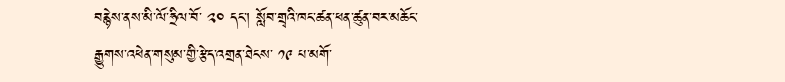བརྙེས་ནས་མི་ལོ་ཧྲིལ་བོ་ ༢༠ དང་། སློབ་གྲྭའི་ཁང་ཚན་ཕན་ཚུན་བར་མཆོང་རྒྱུགས་འཕེན་གསུམ་གྱི་རྩེད་འགྲན་ཐེངས་ ༡༩ པ་མགོ་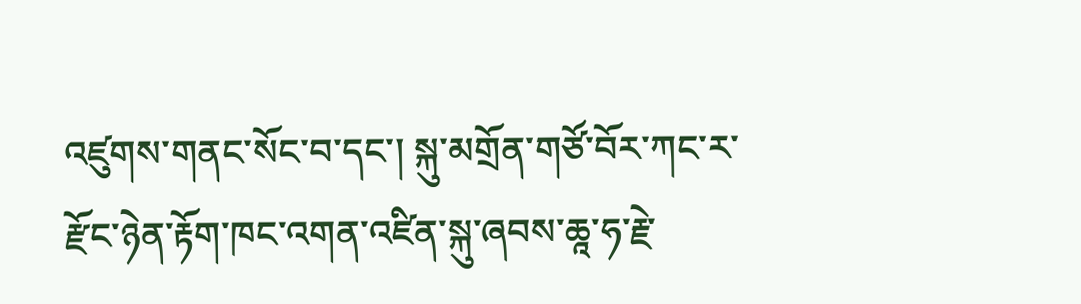འཛུགས་གནང་སོང་བ་དང་། སྐུ་མགྲོན་གཙོ་བོར་ཀང་ར་རྫོང་ཉེན་རྟོག་ཁང་འགན་འཛིན་སྐུ་ཞབས་ཆཱ་ཧ་རྗེ་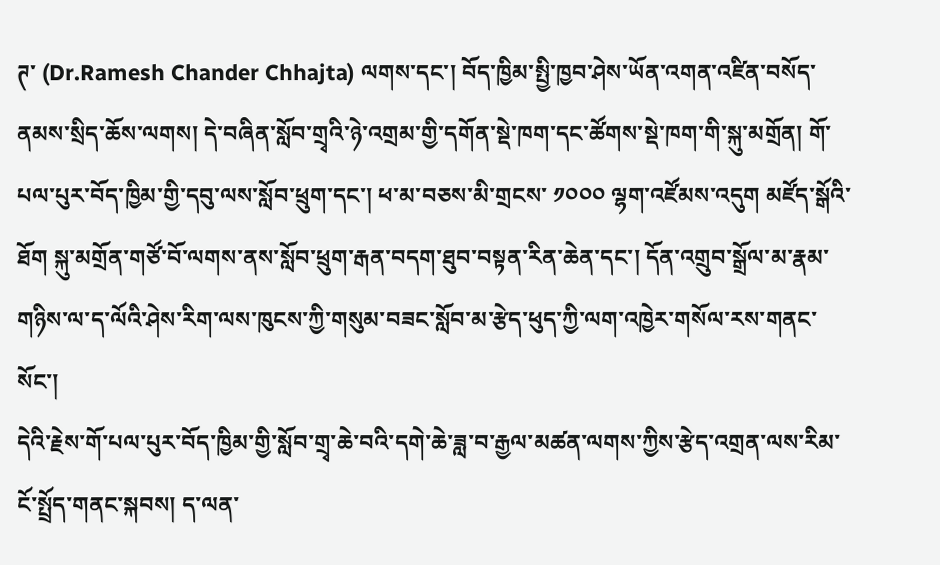ཊ་ (Dr.Ramesh Chander Chhajta) ལགས་དང་། བོད་ཁྱིམ་སྤྱི་ཁྱབ་ཤེས་ཡོན་འགན་འཛིན་བསོད་ནམས་སྲིད་ཆོས་ལགས། དེ་བཞིན་སློབ་གྲྭའི་ཉེ་འགྲམ་གྱི་དགོན་སྡེ་ཁག་དང་ཚོགས་སྡེ་ཁག་གི་སྐུ་མགྲོན། གོ་པལ་པུར་བོད་ཁྱིམ་གྱི་དབུ་ལས་སློབ་ཕྲུག་དང་། ཕ་མ་བཅས་མི་གྲངས་ ༡༠༠༠ ལྷག་འཛོམས་འདུག མཛོད་སྒོའི་ཐོག སྐུ་མགྲོན་གཙོ་བོ་ལགས་ནས་སློབ་ཕྲུག་རྒན་བདག་ཐུབ་བསྟན་རིན་ཆེན་དང་། དོན་འགྲུབ་སྒྲོལ་མ་རྣམ་གཉིས་ལ་ད་ལོའི་ཤེས་རིག་ལས་ཁུངས་ཀྱི་གསུམ་བཟང་སློབ་མ་རྩེད་ཕུད་ཀྱི་ལག་འཁྱེར་གསོལ་རས་གནང་སོང་།
དེའི་རྗེས་གོ་པལ་པུར་བོད་ཁྱིམ་གྱི་སློབ་གྲྭ་ཆེ་བའི་དགེ་ཆེ་ཟླ་བ་རྒྱལ་མཚན་ལགས་ཀྱིས་རྩེད་འགྲན་ལས་རིམ་ངོ་སྤྲོད་གནང་སྐབས། ད་ལན་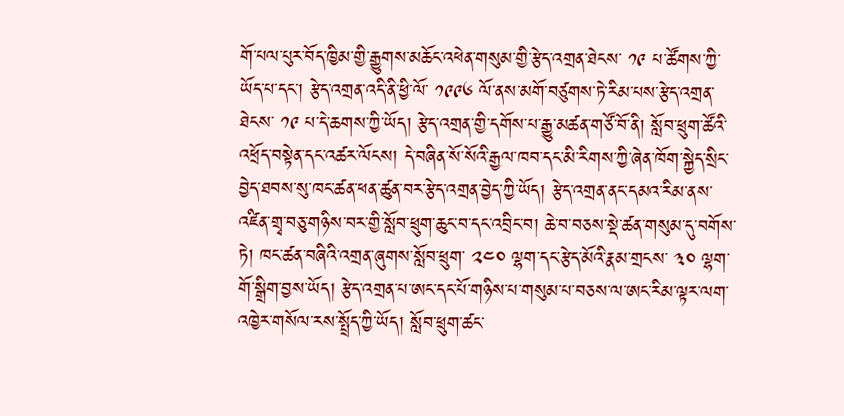གོ་པལ་པུར་བོད་ཁྱིམ་གྱི་རྒྱུགས་མཆོང་འཕེན་གསུམ་གྱི་རྩེད་འགྲན་ཐེངས་ ༡༩ པ་ཚོགས་ཀྱི་ཡོད་པ་དང་། རྩེད་འགྲན་འདི་ནི་ཕྱི་ལོ་ ༡༩༩༦ ལོ་ནས་མགོ་བཙུགས་ཏེ་རིམ་པས་རྩེད་འགྲན་ཐེངས་ ༡༩ པ་དེ་ཆགས་ཀྱི་ཡོད། རྩེད་འགྲན་གྱི་དགོས་པ་རྒྱུ་མཚན་གཙོ་བོ་ནི། སློབ་ཕྲུག་ཚོའི་འཕྲོད་བསྟེན་དང་འཚར་ལོངས། དེ་བཞིན་སོ་སོའི་རྒྱལ་ཁབ་དང་མི་རིགས་ཀྱི་ཞེན་ཁོག་སྐྱེད་སྲིང་བྱེད་ཐབས་སུ་ཁང་ཚན་ཕན་ཚུན་བར་རྩེད་འགྲན་བྱེད་ཀྱི་ཡོད། རྩེད་འགྲན་ནང་དམའ་རིམ་ནས་འཛིན་གྲྭ་བཅུ་གཉིས་བར་གྱི་སློབ་ཕྲུག་ཆུང་བ་དང་འབྲིང་བ། ཆེ་བ་བཅས་སྡེ་ཚན་གསུམ་དུ་བགོས་ཏེ། ཁང་ཚན་བཞིའི་འགྲན་ཞུགས་སློབ་ཕྲུག་ ༢༤༠ ལྷག་དང་རྩེད་མོའི་རྣམ་གྲངས་ ༣༠ ལྷག་གོ་སྒྲིག་བྱས་ཡོད། རྩེད་འགྲན་པ་ཨང་དང་པོ་གཉིས་པ་གསུམ་པ་བཅས་ལ་ཨང་རིམ་ལྟར་ལག་འཁྱེར་གསོལ་རས་སྤྲོད་ཀྱི་ཡོད། སློབ་ཕྲུག་ཚང་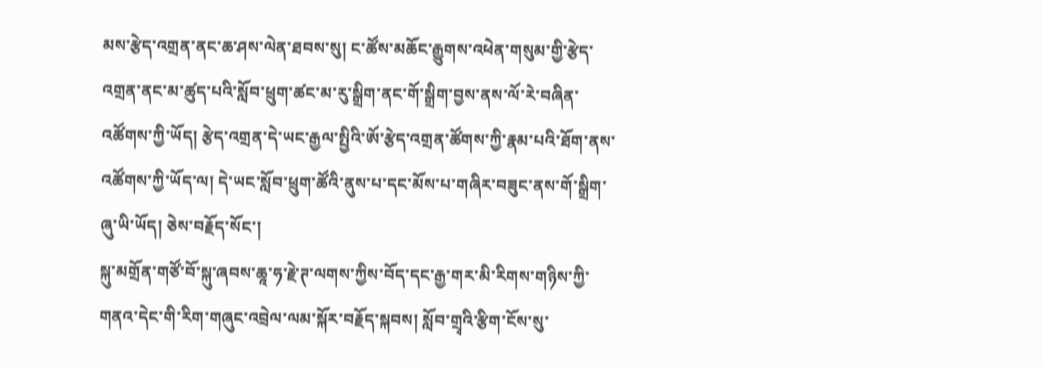མས་རྩེད་འགྲན་ནང་ཆ་ཤས་ལེན་ཐབས་སུ། ང་ཚོས་མཆོང་རྒྱུགས་འཕེན་གསུམ་གྱི་རྩེད་འགྲན་ནང་མ་ཚུད་པའི་སློབ་ཕྲུག་ཚང་མ་རུ་སྒྲིག་ནང་གོ་སྒྲིག་བྱས་ནས་ལོ་རེ་བཞིན་འཚོགས་ཀྱི་ཡོད། རྩེད་འགྲན་དེ་ཡང་རྒྱལ་སྤྱིའི་ཨོ་རྩེད་འགྲན་ཚོགས་ཀྱི་རྣམ་པའི་ཐོག་ནས་འཚོགས་ཀྱི་ཡོད་ལ། དེ་ཡང་སློབ་ཕྲུག་ཚོའི་ནུས་པ་དང་མོས་པ་གཞིར་བཟུང་ནས་གོ་སྒྲིག་ཞུ་ཡི་ཡོད། ཅེས་བརྗོད་སོང་།
སྐུ་མགྲོན་གཙོ་བོ་སྐུ་ཞབས་ཆཱ་ཧ་རྗེ་ཊ་ལགས་ཀྱིས་བོད་དང་རྒྱ་གར་མི་རིགས་གཉིས་ཀྱི་གནའ་དེང་གི་རིག་གཞུང་འབྲེལ་ལམ་སྐོར་བརྗོད་སྐབས། སློབ་གྲྭའི་རྩིག་ངོས་སུ་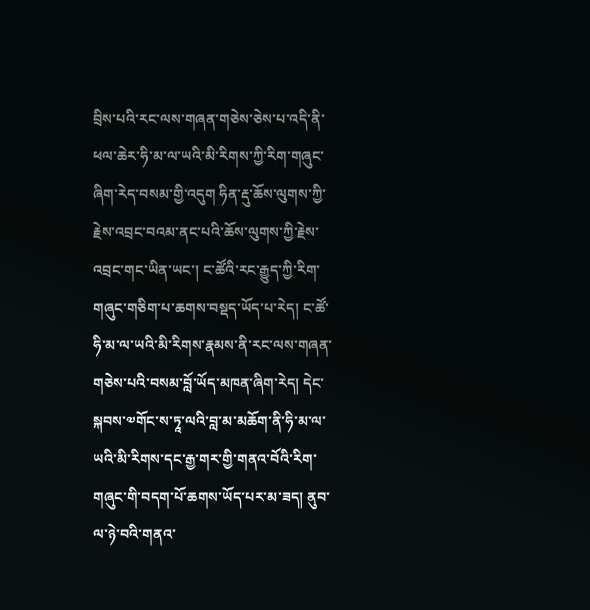བྲིས་པའི་རང་ལས་གཞན་གཅེས་ཅེས་པ་འདི་ནི་ཕལ་ཆེར་ཧི་མ་ལ་ཡའི་མི་རིགས་ཀྱི་རིག་གཞུང་ཞིག་རེད་བསམ་གྱི་འདུག ཧིན་རྡུ་ཆོས་ལུགས་ཀྱི་རྗེས་འབྲང་བའམ་ནང་པའི་ཆོས་ལུགས་ཀྱི་རྗེས་འབྲང་གང་ཡིན་ཡང་། ང་ཚོའི་རང་རྒྱུད་ཀྱི་རིག་གཞུང་གཅིག་པ་ཆགས་བསྡད་ཡོད་པ་རེད། ང་ཚོ་ཧི་མ་ལ་ཡའི་མི་རིགས་རྣམས་ནི་རང་ལས་གཞན་གཅེས་པའི་བསམ་བློ་ཡོད་མཁན་ཞིག་རེད། དེང་སྐབས་༧གོང་ས་ཏཱ་ལའི་བླ་མ་མཆོག་ནི་ཧི་མ་ལ་ཡའི་མི་རིགས་དང་རྒྱ་གར་གྱི་གནའ་བོའི་རིག་གཞུང་གི་བདག་པོ་ཆགས་ཡོད་པར་མ་ཟད། ནུབ་ལ་ཉེ་བའི་གནའ་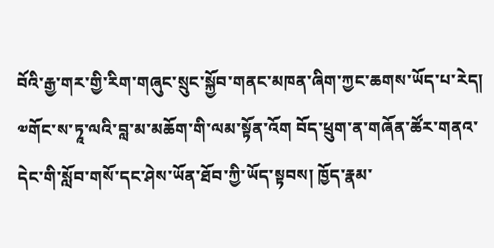བོའི་རྒྱ་གར་གྱི་རིག་གཞུང་སྲུང་སྐྱོབ་གནང་མཁན་ཞིག་ཀྱང་ཆགས་ཡོད་པ་རེད། ༧གོང་ས་ཏཱ་ལའི་བླ་མ་མཆོག་གི་ལམ་སྟོན་འོག བོད་ཕྲུག་ན་གཞོན་ཚོར་གནའ་དེང་གི་སློབ་གསོ་དང་ཤེས་ཡོན་ཐོབ་ཀྱི་ཡོད་སྟབས། ཁྱོད་རྣམ་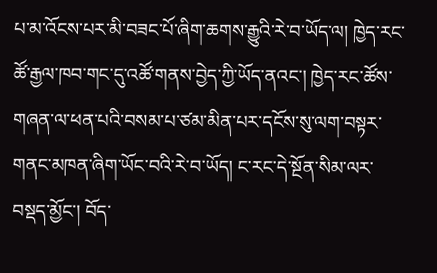པ་མ་འོངས་པར་མི་བཟང་པོ་ཞིག་ཆགས་རྒྱུའི་རེ་བ་ཡོད་ལ། ཁྱེད་རང་ཚོ་རྒྱལ་ཁབ་གང་དུ་འཚོ་གནས་བྱེད་ཀྱི་ཡོད་ནའང་། ཁྱེད་རང་ཚོས་གཞན་ལ་ཕན་པའི་བསམ་པ་ཙམ་མིན་པར་དངོས་སུ་ལག་བསྟར་གནང་མཁན་ཞིག་ཡོང་བའི་རེ་བ་ཡོད། ང་རང་དེ་སྔོན་སིམ་ལར་བསྡད་མྱོང་། བོད་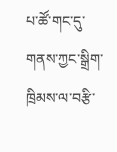པ་ཚོ་གང་དུ་གནས་ཀྱང་སྒྲིག་ཁྲིམས་ལ་བརྩི་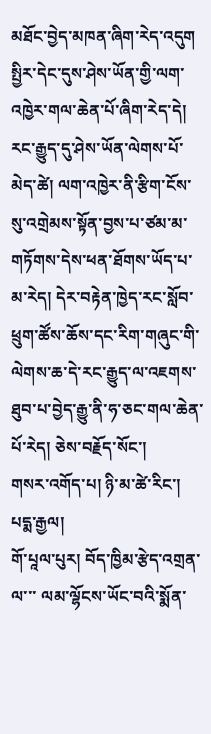མཐོང་བྱེད་མཁན་ཞིག་རེད་འདུག སྤྱིར་དེང་དུས་ཤེས་ཡོན་གྱི་ལག་འཁྱེར་གལ་ཆེན་པོ་ཞིག་རེད་དེ། རང་རྒྱུད་དུ་ཤེས་ཡོན་ལེགས་པོ་མེད་ཚེ། ལག་འཁྱེར་ནི་རྩིག་ངོས་སུ་འགྲེམས་སྟོན་བྱས་པ་ཙམ་མ་གཏོགས་དེས་ཕན་ཐོགས་ཡོད་པ་མ་རེད། དེར་བརྟེན་ཁྱེད་རང་སློབ་ཕྲུག་ཚོས་ཆོས་དང་རིག་གཞུང་གི་ལེགས་ཆ་དེ་རང་རྒྱུད་ལ་འཇགས་ཐུབ་པ་བྱེད་རྒྱུ་ནི་ཧ་ཅང་གལ་ཆེན་པོ་རེད། ཅེས་བརྗོད་སོང་།
གསར་འགོད་པ། ཉི་མ་ཚེ་རིང་། པདྨ་རྒྱལ།
གོ་པཱལ་པུར། བོད་ཁྱིམ་རྩེད་འགྲན་ལ་་་ ལམ་ལྷོངས་ཡོང་བའི་སྨོན་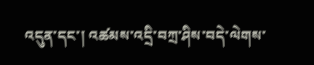འདུན་དང་། འཚམས་འདྲི་བཀྲ་ཤིས་བདེ་ལེགས་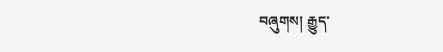བཞུགས། རྒྱུད་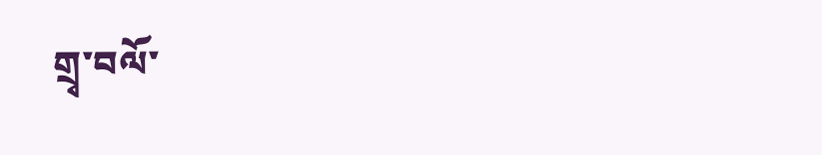གྲྭ་བལོ་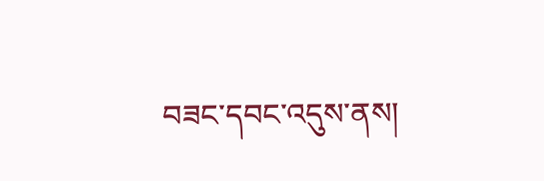བཟང་དབང་འདུས་ནས།